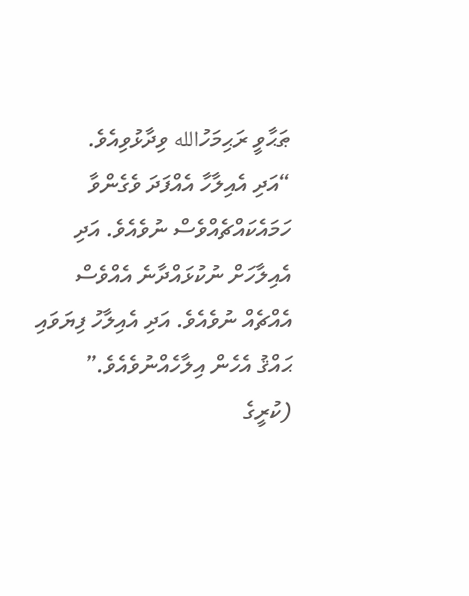ޠަޙާވީ ރަޙިމަހުالله ވިދާޅުވިއެވެ.
“އަދި އެއިލާހާ އެއްފަދަ ވެގެންވާ ހަމައެކައްޗެއްވެސް ނުވެއެވެ. އަދި އެއިލާހަށް ނުކުޅައްދާނެ އެއްވެސް އެއްޗެއް ނުވެއެވެ. އަދި އެއިލާހު ފިޔަވައި ޙައްޤު އެހެން އިލާހެއްނުވެއެވެ.”
(ކުރީގެ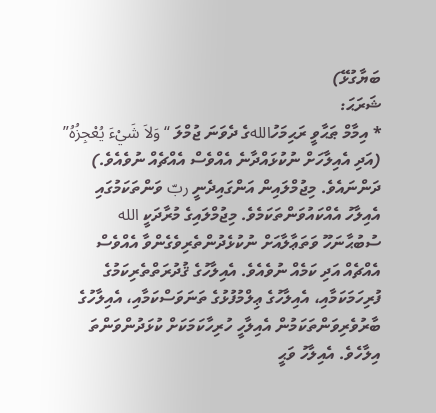ބަޔާގުޅޭ)
ޝަރަޙަ:
* އިމާމް ޠަޙާވީ ރަޙިމަހުاللهގެ ދެވަނަ ޖުމްލަ “وَلاَ شَيْءَ يُعْجِزُهُ” (އަދި އެއިލާހަށް ނުކުޅައްދާނެ އެއްވެސް އެއްޗެއް ނުވެއެވެ.) ދަންނައެވެ. މިޖުމްލައިން އަންގައިދެނީ ربّ ވަންތަކަމުގައި އެއިލާހު އެއްކައުވަންތަކަމެވެ. މިޖުމްލައިގެ މުރާދަކީ الله ސުބުޙާނަހޫ ވަތަޢާލާއަށް ނުކުޅެދުންތެރިވެގެންވާ އެއްވެސް އެއްޗެއް އަދި ކަމެއް ނުވެއެވެ. އެއިލާހުގެ ޤުދުރަތްތެރިކަމުގެ ފުރިހަމަކަމާއި، އެއިލާހުގެ ޢިލްމުފުޅުގެ ތަނަވަސްކަމާއި، އެއިލާހުގެ ބާރުވެރިވަންތަކަމުން އެއިލާހީ ހުރިހާކަމަކަށް ކުޅަދުންވަންތަ އިލާހެވެ. އެއިލާހު ވަޙީ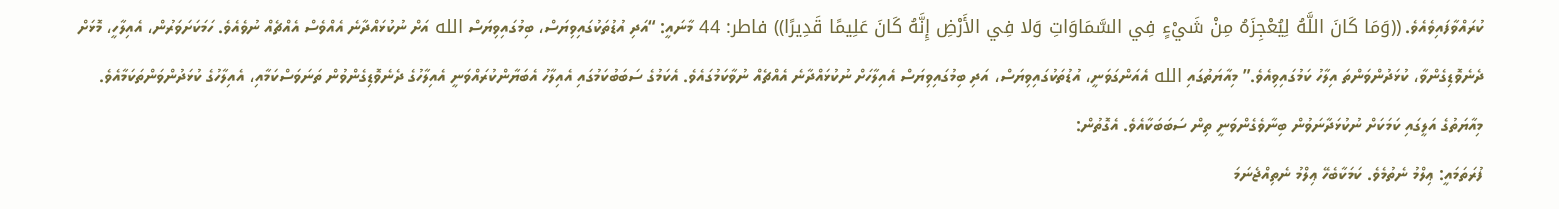ކުރައްވާފައިވެއެވެ. ((وَمَا كَانَ اللَّهُ لِيُعْجِزَهُ مِنْ شَيْءٍ فِي السَّمَاوَاتِ وَلا فِي الأَرْضِ إِنَّهُ كَانَ عَلِيمًا قَدِيرًا)) فاطر: 44 މާނައީ: “އަދި އުޑުތަކުގައިވިޔަސް، ބިމުގައިވިޔަސް الله އަށް ނުކުޅައްދާނެ އެއްވެސް އެއްޗެއް ނުވެއެވެ. ހަމަކަށަވަރުން، އެއިލާހީ، މޮޅަށް ދެނެވޮޑިގެންވާ، ކުޅަދުންވަންތަ އިލާހު ކަމުގައިވިއެވެ.” މިއާޔަތުގައި الله އެއަންގަވަނީ، އުޑުތަކުގައިވިޔަސް، އަދި ބިމުގައިވިޔަސް އެއިލާހަށް ނުކުޅައްދާނެ އެއްޗެއް ނުވާކަމުގައެވެ. އެކަމުގެ ސަބަބުކަމުގައި އެއިލާހު އެބަޔާންކުރައްވަނީ އެއިލާހުގެ ދެނެވޮޑިގެންވުން ތަނަވަސްކަމާއި، އެއިލާހުގެ ކުޅަދުންވަންތަކަމާއެވެ. މިއާޔަތުގެ އަލީގައި ކަމަކަށް ނުކުޅަދާނަވުން ބިނާވެގެންވަނީ ތިން ސަބަބަކާއެވެ. އެގޮތުން:
ފުރަތަމައީ: ޢިލްމު ނެތުމެވެ. ކަމަކާބެހޭ ޢިލްމު ނެތިއްޖެނަމަ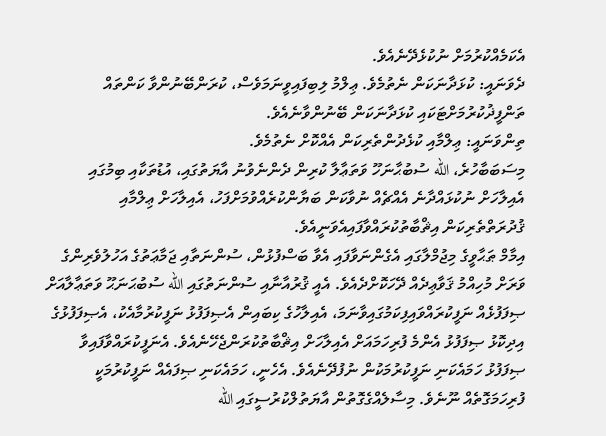އެކަމެއްކުރުމަށް ނުކުޅެދޭނެއެވެ.
ދެވަނައީ: ކުޅަދާނަކަން ނެތުމެވެ. ޢިލްމު ލިބިފައިވީނަމަވެސް، ކުރަންބޭނުންވާ ކަންތައް ތަންފީޛުކުރުމަށްޓަކައި ކުޅަދާނަކަން ބޭނުންވާނެއެވެ.
ތިންވަނައީ: ޢިލްމާއި ކުޅެދުންތެރިކަން އެއްކޮށް ނެތުމެވެ.
މިސަބަބާހުރެ، الله ސުބުޙާނަހޫ ވަތަޢާލާ ކުރިން ދެންނެވުނު އާޔަތުގައި، އުޑުތަކާއި ބިމުގައި އެއިލާހަށް ނުކުޅައްދާނެ އެއްޗެއް ނުވާކަން ބަޔާންކުރެއްވުމަށްފަހު، އެއިލާހަށް ޢިލްމާއި ޤުދުރަތްތެރިކަން އިޘްބާތުކުރައްވާފައިއެވަނީއެވެ.
އިމާމް ޠަޙާވީގެ މިޖުމްލާގައި އެގެންނަވާފައި އެވާ ބަސްފުޅުން، ސުންނަތާއި ޖަމާޢަތުގެ އަހުލުވެރިންގެ ވަރަށް މުހިއްމު ޤަވާޢިދެއް ދޭހަކޮށްދެއެވެ. އެއީ ޤުރުއާނާއި ސުންނަތުގައި الله ސުބުޙަނަޙޫ ވަތަޢާލާއަށް ޞިފަފުޅެއް ނަފީކުރައްވައިފިކަމުގައިވާނަމަ، އެއިލާހުގެ ކިބައިން އެޞިފަފުޅު ނަފީކުރުމާއެކު، އެޞިފަފުޅުގެ އިދިކޮޅު ޞިފަފުޅު އެންމެ ފުރިހަމައަށް އެއިލާހަށް އިޘްބާތުކުރަންޖެހޭނެއެވެ. އެނަފީކުރައްވާފައިވާ ޞިފަފުޅު ހަމައެކަނި ނަފީކުރުމަކުން ނުފުދޭނެއެވެ. އެހެނީ، ހަމައެކަނި ޞިފައެއް ނަފީކުރުމަކީ ފުރިހަމަގޮތެއް ނޫނެވެ. މިސާލެއްގެގޮތުން އާޔަތުލްކުރުސީގައި الله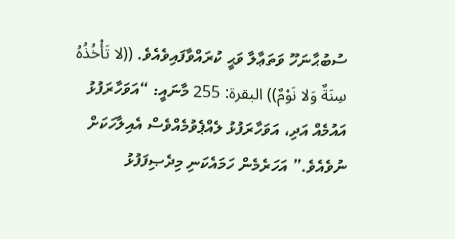ސުބުޙާނަހޫ ވަތަޢާލާ ވަޙީ ކުރައްވާފައިވެއެވެ. ((لا تَأْخُذُهُ سِنَةٌ وَلا نَوْمٌ)) البقرة: 255 މާނައީ: “އަވަހާރަފުޅު އައުމެއް އަދި، އަވަހާރަފުޅު ލެއްޕެވުމެއްވެސް އެއިލާހަކަށް ނުވެއެވެ.” އަހަރެމެން ހަމައެކަނި މިދެޞިފަފުޅު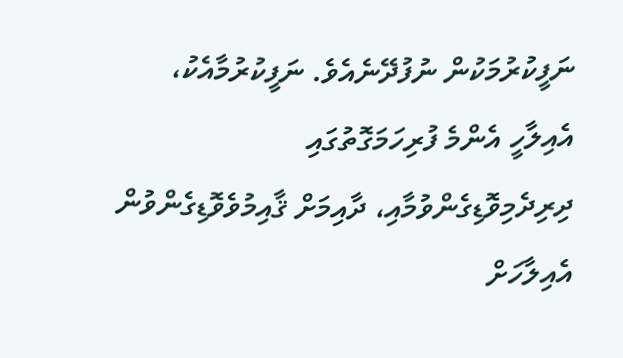ނަފީކުރުމަކުން ނުފުދޭނެއެވެ. ނަފީކުރުމާއެކު، އެއިލާހީ އެންމެ ފުރިހަމަގޮތުގައި ދިރިދެމިވޮޑިގެންވުމާއި، ދާއިމަށް ޤާއިމުވެވޮޑިގެންވުން އެއިލާހަށް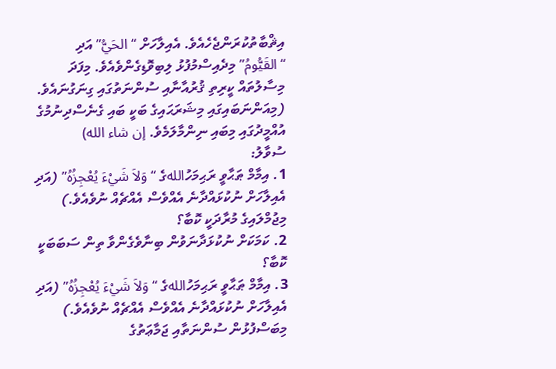އިޘްބާތުކުރަންޖެހެއެވެ. އެއިލާހަށް “الحَيُّ” އަދި “القَيُّومُ” މިދެއިސްމުފުޅު ލިބިވޮޑިގެންވެއެވެ. މިފަދަ މިސާލުތައް ކީރިތި ޤުރުއާނާއި ސުންނަތުގައި ގިނަގުނައެވެ.
(މިއަންނަބައިގައި މިޝަރަޙައިގެ ބަކީ ބައި ގެނެސްދިނުމުގެ އުއްމީދުގައި މިބައި ނިންމާލަމެވެ. إن شاء الله)
ސުވާލު:
1. އިމާމް ޠަޙާވީ ރަޙިމަހުاللهގެ “وَلاَ شَيْءَ يُعْجِزُهُ” (އަދި އެއިލާހަށް ނުކުޅައްދާނެ އެއްވެސް އެއްޗެއް ނުވެއެވެ.) މިޖުމްލައިގެ މުރާދަކީ ކޮބާ؟
2. ކަމަކަށް ނުކުޅަދާނަވުން ބިނާވެގެންވާ ތިން ސަބަބަކީ ކޮބާ؟
3. އިމާމް ޠަޙާވީ ރަޙިމަހުاللهގެ “وَلاَ شَيْءَ يُعْجِزُهُ” (އަދި އެއިލާހަށް ނުކުޅައްދާނެ އެއްވެސް އެއްޗެއް ނުވެއެވެ.) މިބަސްފުޅުން ސުންނަތާއި ޖަމާޢަތުގެ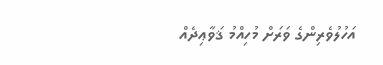އަހުލުވެރިންގެ ވަރަށް މުހިއްމު ޤަވާޢިދެއް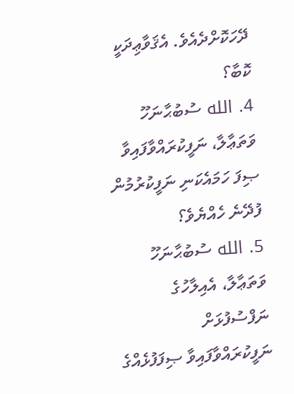ދޭހަކޮށްދެއެވެ. އެޤަވާޢިދަކީ ކޮބާ؟
4. الله ސުބުޙާނަހޫ ވަތަޢާލާ، ނަފީކުރައްވާފައިވާ ޞިފަ ހަމައެކަނި ނަފީކުރުމުން ފުދޭނެ ހެއްޔެވެ؟
5. الله ސުބުޙާނަހޫ ވަތަޢާލާ، އެއިލާހުގެ ނަފްސުފުޅަށް ނަފީކުރައްވާފައިވާ ޞިފަފުޅެއްގެ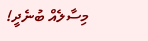މިސާލެއް ބުނެދީ!